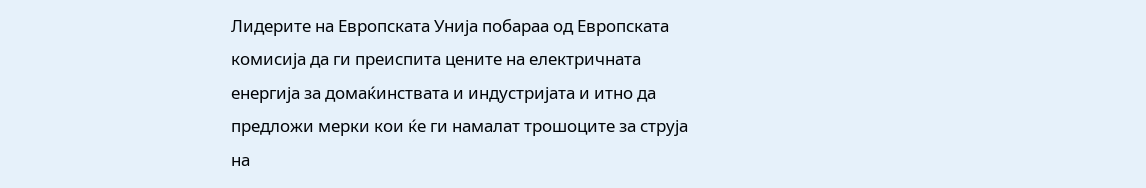Лидерите на Европската Унија побараа од Европската комисија да ги преиспита цените на електричната енергија за домаќинствата и индустријата и итно да предложи мерки кои ќе ги намалат трошоците за струја на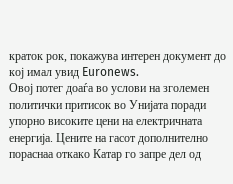краток рок, покажува интерен документ до кој имал увид Euronews.
Овој потег доаѓа во услови на зголемен политички притисок во Унијата поради упорно високите цени на електричната енергија. Цените на гасот дополнително пораснаа откако Катар го запре дел од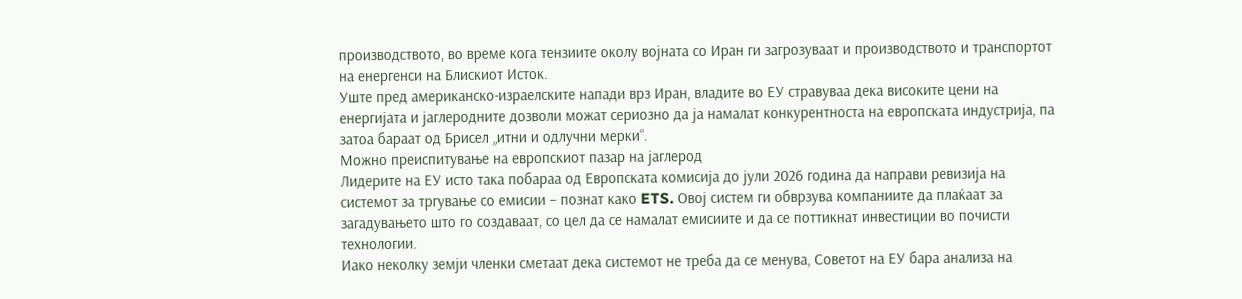производството, во време кога тензиите околу војната со Иран ги загрозуваат и производството и транспортот на енергенси на Блискиот Исток.
Уште пред американско-израелските напади врз Иран, владите во ЕУ стравуваа дека високите цени на енергијата и јаглеродните дозволи можат сериозно да ја намалат конкурентноста на европската индустрија, па затоа бараат од Брисел „итни и одлучни мерки“.
Можно преиспитување на европскиот пазар на јаглерод
Лидерите на ЕУ исто така побараа од Европската комисија до јули 2026 година да направи ревизија на системот за тргување со емисии – познат како ETS. Овој систем ги обврзува компаниите да плаќаат за загадувањето што го создаваат, со цел да се намалат емисиите и да се поттикнат инвестиции во почисти технологии.
Иако неколку земји членки сметаат дека системот не треба да се менува, Советот на ЕУ бара анализа на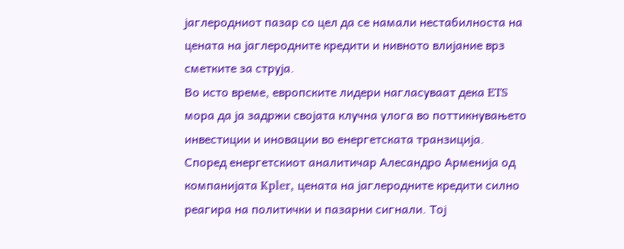јаглеродниот пазар со цел да се намали нестабилноста на цената на јаглеродните кредити и нивното влијание врз сметките за струја.
Во исто време, европските лидери нагласуваат дека ETS мора да ја задржи својата клучна улога во поттикнувањето инвестиции и иновации во енергетската транзиција.
Според енергетскиот аналитичар Алесандро Арменија од компанијата Kpler, цената на јаглеродните кредити силно реагира на политички и пазарни сигнали. Тој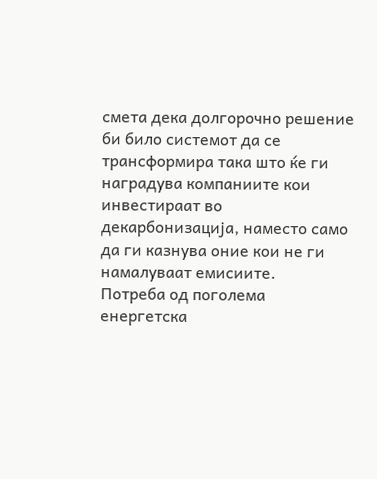смета дека долгорочно решение би било системот да се трансформира така што ќе ги наградува компаниите кои инвестираат во декарбонизација, наместо само да ги казнува оние кои не ги намалуваат емисиите.
Потреба од поголема енергетска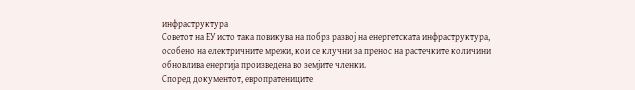инфраструктура
Советот на ЕУ исто така повикува на побрз развој на енергетската инфраструктура, особено на електричните мрежи, кои се клучни за пренос на растечките количини обновлива енергија произведена во земјите членки.
Според документот, европратениците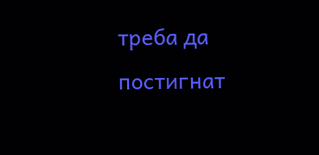треба да постигнат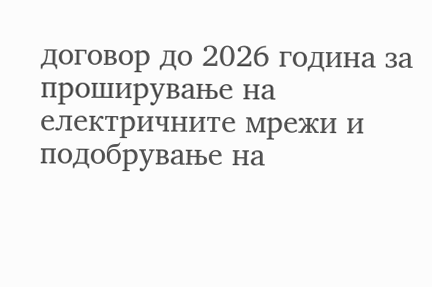договор до 2026 година за проширување на електричните мрежи и подобрување на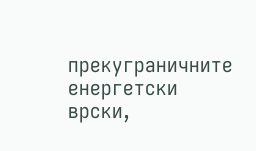прекуграничните енергетски врски,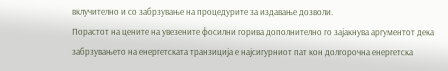вклучително и со забрзување на процедурите за издавање дозволи.
Порастот на цените на увезените фосилни горива дополнително го зајакнува аргументот дека забрзувањето на енергетската транзиција е најсигурниот пат кон долгорочна енергетска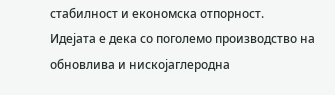стабилност и економска отпорност.
Идејата е дека со поголемо производство на обновлива и нискојаглеродна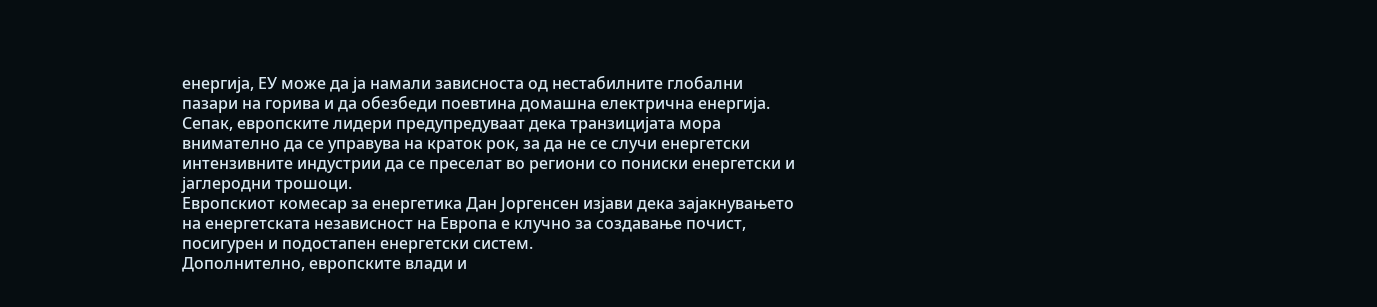енергија, ЕУ може да ја намали зависноста од нестабилните глобални пазари на горива и да обезбеди поевтина домашна електрична енергија.
Сепак, европските лидери предупредуваат дека транзицијата мора внимателно да се управува на краток рок, за да не се случи енергетски интензивните индустрии да се преселат во региони со пониски енергетски и јаглеродни трошоци.
Европскиот комесар за енергетика Дан Јоргенсен изјави дека зајакнувањето на енергетската независност на Европа е клучно за создавање почист, посигурен и подостапен енергетски систем.
Дополнително, европските влади и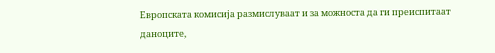Европската комисија размислуваат и за можноста да ги преиспитаат даноците,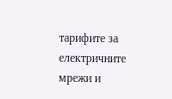тарифите за електричните мрежи и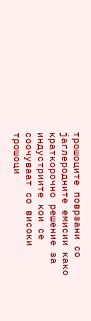трошоците поврзани со јаглеродните емисии како краткорочно решение за индустриите кои се соочуваат со високи трошоци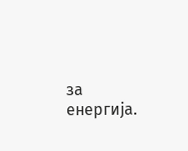за енергија.